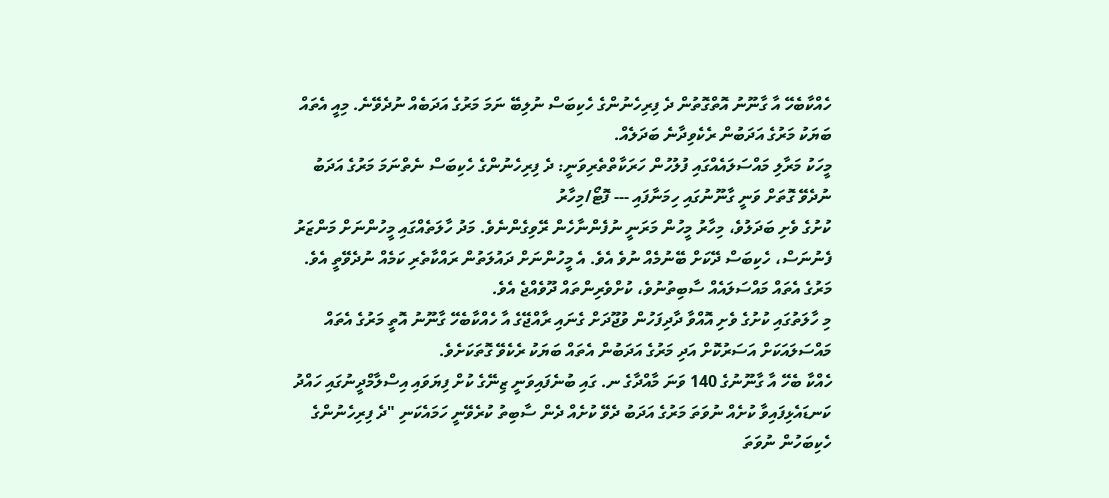ހެއްކާބެހޭ އާ ގާނޫނު އޮތްގޮތުން ދެ ފިރިހެނުންގެ ހެކިބަސް ނުލިބޭ ނަމަ މަރުގެ އަދަބެއް ނުދެވޭނެ. މިއީ އެތައް ބަޔަކު މަރުގެ އަދަބުން ރެކެވިދާނެ ބަދަލެއް.
މީހަކު މަރާލި މައްސަލައެއްގައި ފުލުހުން ހަރަކާތްތެރިވަނީ: ދެ ފިރިހެނުންގެ ހެކިބަސް ނެތްނަމަ މަރުގެ އަދަބު ނުދެވޭ ގޮތަށް ވަނީ ގާނޫނުގައި ހިމަނާފައި --- ފޮޓޯ/މިހާރު
ކުށުގެ ވެށި ބަދަލުވެ، މިހާރު މީހުން މަރަނީ ނުފެންނާހެން ރޭވިގެންނެވެ. މަދު ހާލަތެއްގައި މީހުންނަށް މަންޒަރު ފެނުނަސް، ހެކިބަސް ދޭކަށް ބޭނުމެއް ނުވެ އެވެ. އެ މީހުންނަށް ދައުލަތުން ރައްކާތެރި ކަމެއް ނުދެވޭތީ އެވެ. މަރުގެ އެތައް މައްސަލައެއް ސާބިތުނުވެ، ކުށްވެރިންތައް ދޫވެއްޖެ އެވެ.
މި ހާލަތުގައި ކުށުގެ ވެށި އޮއްވާ ދާދިފަހުން ވުޖޫދަށް ގެނައި ރާއްޖޭގެ އާ ހެއްކާބެހޭ ގާނޫނު އޮތީ މަރުގެ އެތައް މައްސަލައަކަށް އަސަރުކޮށް އަދި މަރުގެ އަދަބުން އެތައް ބަޔަކު ރެކެވޭ ގޮތަކަށެވެ.
ހެއްކާ ބެހޭ އާ ގާނޫނުގެ 140 ވަނަ މާއްދާގެ ނ. ގައި ބުނެފައިވަނީ ޒިނޭގެ ކުށް ފިޔަވައި އިސްލާމްދީނުގައި ހައްދު ކަނޑައެޅިފައިވާ ކުށެއް ނުވަތަ މަރުގެ އަދަބު ދެވޭ ކުށެއް ދެން ސާބިތު ކުރެވޭނީ ހަމައެކަނި "ދެ ފިރިހެނުންގެ ހެކިބަހުން ނުވަތަ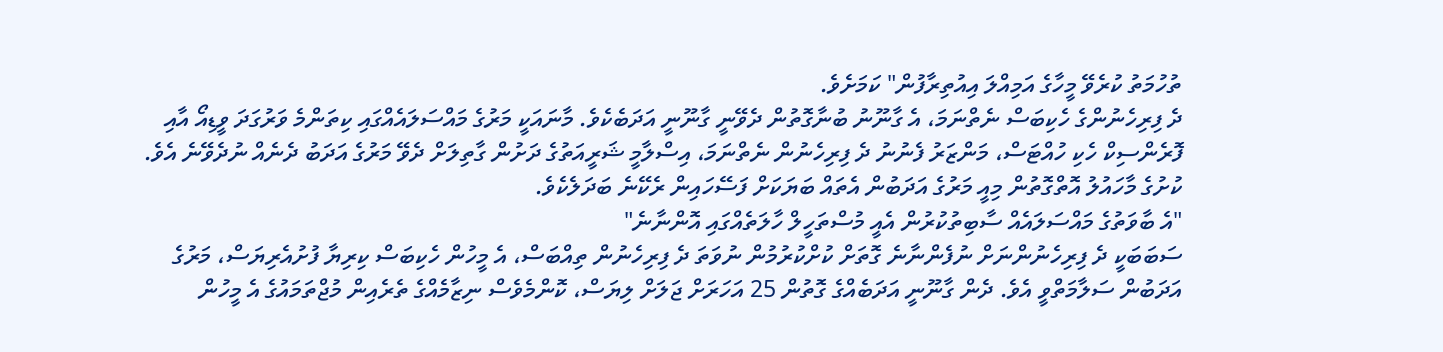ތުހުމަތު ކުރެވޭ މީހާގެ އަމިއްލަ އިއުތިރާފުން" ކަމަށެވެ.
ދެ ފިރިހެނުންގެ ހެކިބަސް ނެތްނަމަ، އެ ގާނޫނު ބުނާގޮތުން ދެވޭނީ ގާނޫނީ އަދަބެކެވެ. މާނައަކީ މަރުގެ މައްސަލައެއްގައި ކިތަންމެ ވަރުގަދަ ވީޑިއޯ އާއި ފޮރެންސިކް ހެކި ހުއްޓަސް، މަންޒަރު ފެނުނު ދެ ފިރިހެނުން ނެތްނަމަ، އިސްލާމީ ޝަރީއަތުގެ ދަށުން ގާތިލަށް ދެވޭ މަރުގެ އަދަބު ދެނެއް ނުދެވޭނެ އެވެ.
ކުށުގެ މާހައުލު އޮތްގޮތުން މިއީ މަރުގެ އަދަބުން އެތައް ބަޔަކަށް ފަސޭހައިން ރެކޭނެ ބަދަލެކެވެ.
"އެ ބާވަތުގެ މައްސަލައެއް ސާބިތުކުރުން އެއީ މުސްތަހީލް ހާލަތެއްގައި އޮންނާނެ"
ސަބަބަކީ ދެ ފިރިހެނުންނަށް ނުފެންނާނެ ގޮތަށް ކުށްކުރުމުން ނުވަތަ ދެ ފިރިހެނުން ތިއްބަސް، އެ މީހުން ހެކިބަސް ކިރިޔާ ފުށުއެރިޔަސް، މަރުގެ އަދަބުން ސަލާމަތްވީ އެވެ. ދެން ގާނޫނީ އަދަބެއްގެ ގޮތުން 25 އަހަރަށް ޖަލަށް ލިޔަސް، ކޮންމެވެސް ނިޒާމެއްގެ ތެރެއިން މުޖްތަމައުގެ އެ މީހުން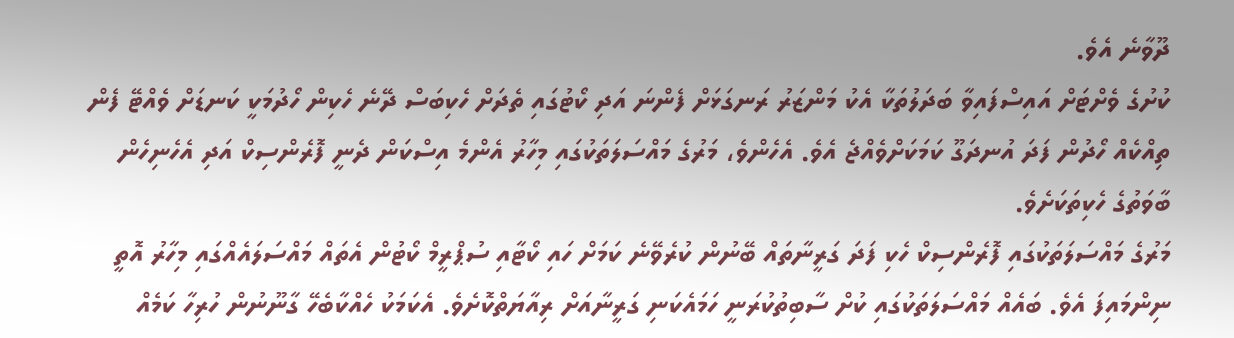ދޫވާނެ އެވެ.
ކުށުގެ ވެށްޓަށް އައިސްފައިވާ ބަދަލުތަކާ އެކު މަންޒަރު ރަނގަޅަށް ފެންނަ އަދި ކޯޓުގައި ތެދަށް ހެކިބަސް ދޭނެ ހެކިން ހޯދުމަކީ ކަނޑަށް ވެއްޓޭ ފެން ތިއްކެއް ހޯދުން ފަދަ އުނދަގޫ ކަމަކަށްވެއްޖެ އެވެ. އެހެންވެ، މަރުގެ މައްސަލަތަކުގައި މިހާރު އެންމެ އިސްކަން ދެނީ ފޮރެންސިކް އަދި އެހެނިހެން ބާވަތުގެ ހެކިތަކަށެވެ.
މަރުގެ މައްސަލަތަކުގައި ފޮރެންސިކް ހެކި ފަދަ ގަރީނާތައް ބޭނުން ކުރެވޭނެ ކަމަށް ހައި ކޯޓާއި ސުޕްރީމް ކޯޓުން އެތައް މައްސަލައެއްގައި މިހާރު އޮތީ ނިންމައިފަ އެވެ. ބައެއް މައްސަލަތަކުގައި ކުށް ސާބިތުކުރަނީ ހަމައެކަނި ގަރީނާއަށް ރިއާޔަތްކޮށެވެ. އެކަމަކު ހެއްކާބެހޭ ގާނޫނުން ހުރިހާ ކަމެއް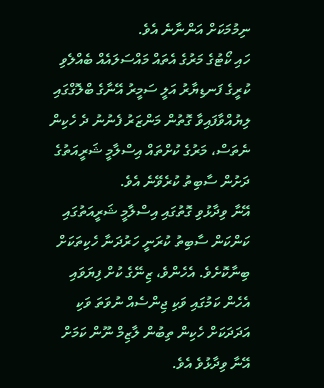ނިމުމަކަށް އަންނާނެ އެވެ.
ހައި ކޯޓުގެ މަރުގެ އެތައް މައްސަލައެއް ބެއްލެވި ކުރީގެ ފަނޑިޔާރު އަލީ ސަމީރު އޭނާގެ ބްލޮގްގައި ލިޔުއްވާފައިވާ ގޮތުން މަންޒަރު ފެނުނު ދެ ހެކިން ނެތަސް، މަރުގެ ކުށްތައް އިސްލާމީ ޝަރީއަތުގެ ދަށުން ސާބިތު ކުރެވޭނެ އެވެ.
އޭނާ ވިދާޅުވި ގޮތުގައި އިސްލާމީ ޝަރީއަތުގައި ކަންކަން ސާބިތު ކުރަނީ ހަރުދަނާ ހެކިތަކަށް ބިނާކޮށެވެ. އެހެންވެ، ޒިނޭގެ ކުށް ފިޔަވައި އެހެން ކަމުގައި ވަކި ޖިންސެއް ނުވަތަ ވަކި އަދަދަކަށް ހެކިން ތިބުން ލާޒިމް ނޫން ކަމަށް އޭނާ ވިދާޅުވެ އެވެ.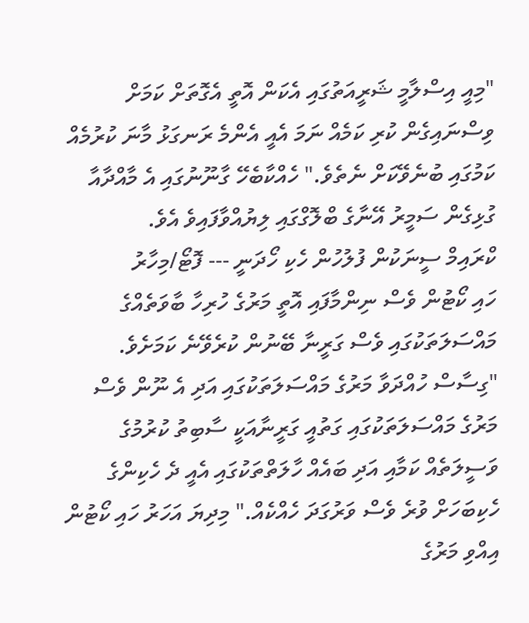"މިއީ އިސްލާމީ ޝަރީއަތުގައި އެކަން އޮތީ އެގޮތަށް ކަމަށް ވިސްނައިގެން ކުރި ކަމެއް ނަމަ އެއީ އެންމެ ރަނގަޅު މާނަ ކުރުމެއް ކަމުގައި ބުނެވޭކަށް ނެތެވެ." ހެއްކާބެހޭ ގާނޫނުގައި އެ މާއްދާއާ ގުޅިގެން ސަމީރު އޭނާގެ ބްލޮގްގައި ލިޔުއްވާފައިވެ އެވެ.
ކްރައިމް ސީނަކުން ފުލުހުން ހެކި ހޯދަނީ --- ފޮޓޯ/މިހާރު
ހައި ކޯޓުން ވެސް ނިންމާފައި އޮތީ މަރުގެ ހުރިހާ ބާވަތެއްގެ މައްސަލަތަކުގައި ވެސް ގަރީނާ ބޭނުން ކުރެވޭނެ ކަމަށެވެ.
"ގިސާސް ހުއްދަވާ މަރުގެ މައްސަލަތަކުގައި އަދި އެ ނޫން ވެސް މަރުގެ މައްސަލަތަކުގައި ގަތުއީ ގަރީނާއަކީ ސާބިތު ކުރުމުގެ ވަސީލަތެއް ކަމާއި އަދި ބައެއް ހާލަތްތަކުގައި އެއީ ދެ ހެކިންގެ ހެކިބަހަށް ވުރެ ވެސް ވަރުގަދަ ހެއްކެއް." މިދިޔަ އަހަރު ހައި ކޯޓުން އިއްވި މަރުގެ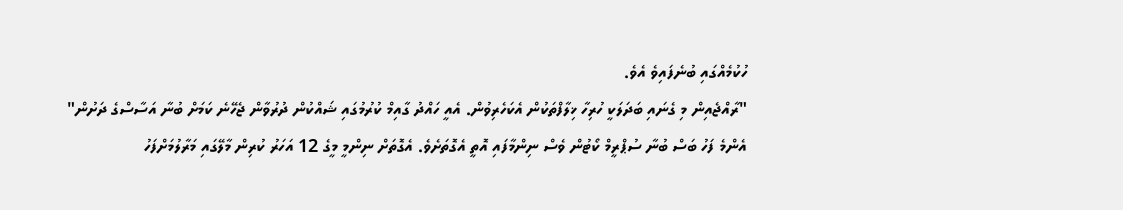ހުކުމެއްގައި ބުނެފައިވެ އެވެ.
"ރާއްޖެއިން މި ގެނައި ބަދަލަކީ ހުރިހާ ޚިލާފްތަކުން އެކަހެރިވުން. އެއީ ހައްދު ގާއިމް ކުރުމުގައި ޝައްކުން ދުރުވާން ޖެހޭނެ ކަމަށް ބުނާ އަސާސްގެ ދަށުން"
އެންމެ ފަހު ބަސް ބުނާ ސުޕްރީމް ކޯޓުން ވެސް ނިންމާފައި އޮތީ އެގޮތަށެވެ. އެގޮތަށް ނިންމީ މީގެ 12 އަހަރު ކުރިން މާލޭގައި މަރާލުމަށްފަހު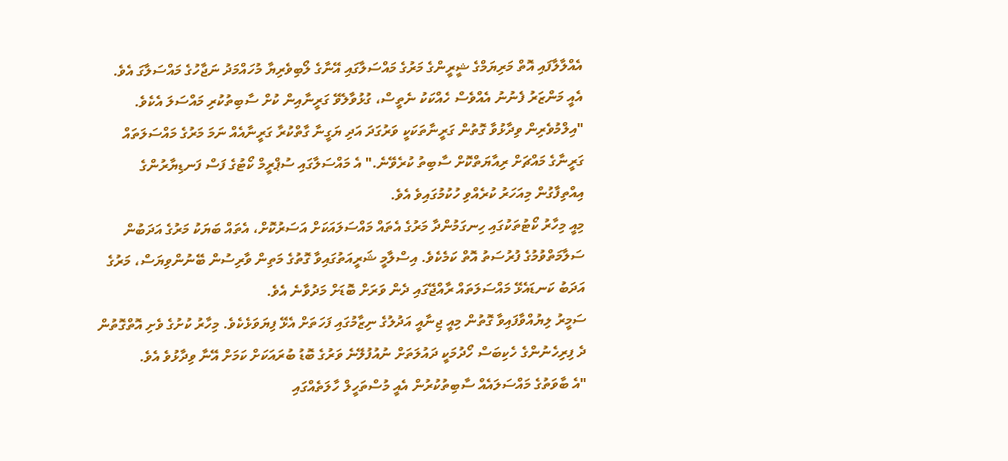އެއްލާލާފައި އޮތް މަރިޔަމްގެ ޝީރީންގެ މަރުގެ މައްސަލާގައި އޭނާގެ ލޯބިވެރިޔާ މުހައްމަދު ނަޖާހުގެ މައްސަލާގަ އެވެ.
އެއީ މަންޒަރު ފެނުނު އެއްވެސް ހެއްކަކު ނެތީސް، ގުޅުވާލެވޭ ގަރީނާއިން ކުށް ސާބިތުކުރި މައްސަލަ އެކެވެ.
"އިލްމުވެރިން ވިދާޅުވާ ގޮތުން ގަރީނާތަކަކީ ވަރުގަދަ އަދި ޔަގީނާ ގާތްކުރާ ގަރީނާއެއް ނަމަ މަރުގެ މައްސަލަތައް ގަރީނާގެ މައްޗަށް ރިއާޔަތްކޮށް ސާބިތު ކުރެވޭނެ." އެ މައްސަލާގައި ސުޕްރީމް ކޯޓުގެ ފަސް ފަނޑިޔާރުންގެ އިއްތިފާގުން މިއަހަރު ކުރެއްވި ހުކުމުގައިވެ އެވެ.
މިއީ މިހާރު ކޯޓުތަކުގައި ހިނގަމުންދާ މަރުގެ އެތައް މައްސަލައަކަށް އަސަރުކޮށް، އެތައް ބަޔަކު މަރުގެ އަދަބުން ސަލާމަތްވުމުގެ ފުރުސަތު އޮތް ކަމެކެވެ. އިސްލާމީ ޝަރީއަތުގައިވާ ގޮތުގެ މަތިން ވާރިސުން ބޭނުންވިޔަސް، މަރުގެ އަދަބު ކަނޑައެޅޭ މައްސަލަތައް ރާއްޖޭގައި ދެން ވަރަށް ބޮޑަށް މަދުވާނެ އެވެ.
ސަމީރު ލިޔުއްވާފައިވާ ގޮތުން މިއީ ޖިނާއީ އަދުލުގެ ނިޒާމުގައި ފަހަތަށް އެޅޭ ފިޔަވަޅެކެވެ. މިހާރު ކުށުގެ ވެށި އޮތްގޮތުން ދެ ފިރިހެނުންގެ ހެކިބަސް ހޯދުމަކީ ދައުލަތަށް ނުއުފުލޭނެ ވަރުގެ ބޮޑު ބުރައަކަށް ކަމަށް އޭނާ ވިދާޅުވެ އެވެ.
"އެ ބާވަތުގެ މައްސަލައެއް ސާބިތުކުރުން އެއީ މުސްތަހީލް ހާލަތެއްގައި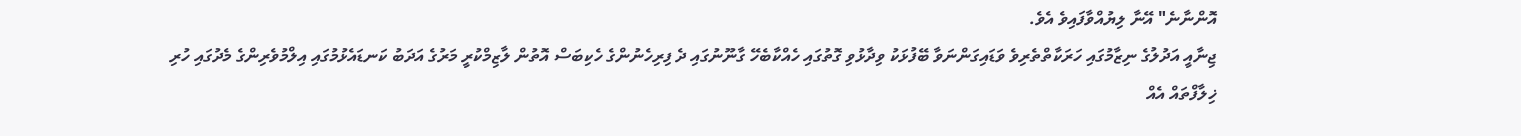އޮންނާނެ" އޭނާ ލިޔުއްވާފައިވެ އެވެ.
ޖިނާއީ އަދުލުގެ ނިޒާމުގައި ހަރަކާތްތެރިވެ ވަޑައިގަންނަވާ ބޭފުޅަކު ވިދާޅުވި ގޮތުގައި ހެއްކާބެހޭ ގާނޫނުގައި ދެ ފިރިހެނުންގެ ހެކިބަސް އޮތުން ލާޒިމްކުރީ މަރުގެ އަދަބު ކަނޑައެޅުމުގައި އިލްމުވެރިންގެ މެދުގައި ހުރި ޚިލާފްތައް އެއް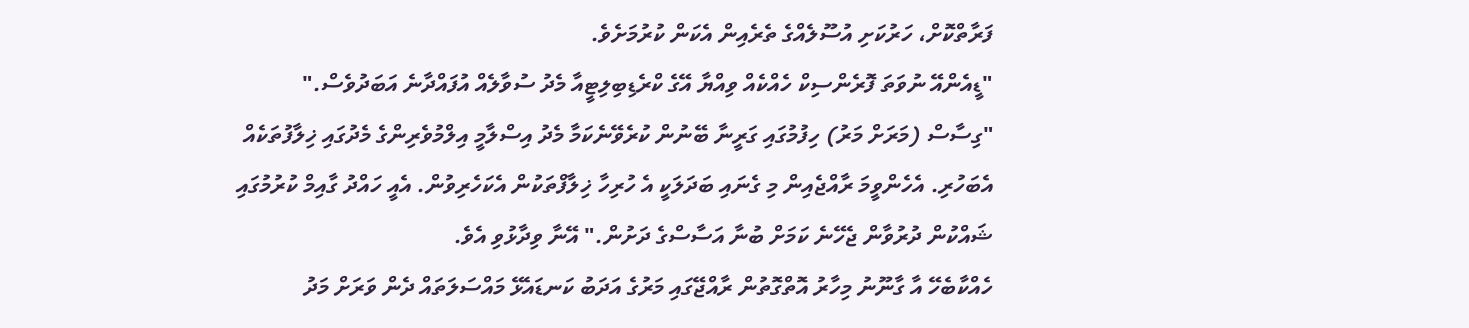ފަރާތްކޮށް، ހަރުކަށި އުސޫލެއްގެ ތެރެއިން އެކަން ކުރުމަށެވެ.
"ޑީއެންއޭ ނުވަތަ ފޮރެންސިކް ހެއްކެއް ވިއްޔާ އޭގެ ކްރެޑިބިލިޓީއާ މެދު ސުވާލެއް އުފައްދާނެ އަބަދުވެސް."
"ގިސާސް (މަރަށް މަރު) ހިފުމުގައި ގަރީނާ ބޭނުން ކުރެވޭނެކަމާ މެދު އިސްލާމީ އިލްމުވެރިންގެ މެދުގައި ޚިލާފުތަކެއް އެބަހުރި. އެހެންވީމަ ރާއްޖެއިން މި ގެނައި ބަދަލަކީ އެ ހުރިހާ ޚިލާފްތަކުން އެކަހެރިވުން. އެއީ ހައްދު ގާއިމް ކުރުމުގައި ޝައްކުން ދުރުވާން ޖެހޭނެ ކަމަށް ބުނާ އަސާސްގެ ދަށުން." އޭނާ ވިދާޅުވި އެވެ.
ހެއްކާބެހޭ އާ ގާނޫނު މިހާރު އޮތްގޮތުން ރާއްޖޭގައި މަރުގެ އަދަބު ކަނޑައެޅޭ މައްސަލަތައް ދެން ވަރަށް މަދު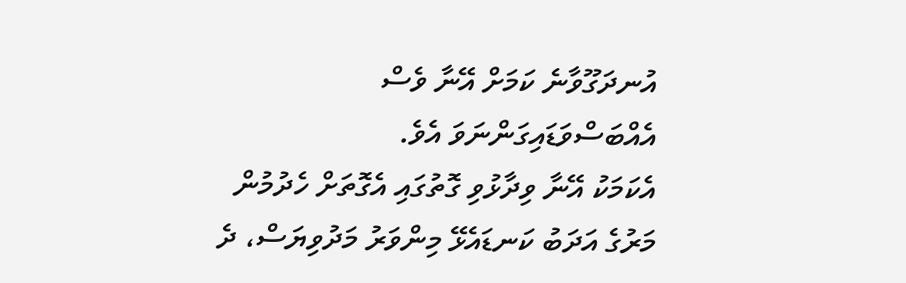އުނދަގޫވާނެ ކަމަށް އޭނާ ވެސް އެއްބަސްވަޑައިގަންނަވަ އެވެ.
އެކަމަކު އޭނާ ވިދާޅުވި ގޮތުގައި އެގޮތަށް ހެދުމުން މަރުގެ އަދަބު ކަނޑައެޅޭ މިންވަރު މަދުވިޔަސް، ދެ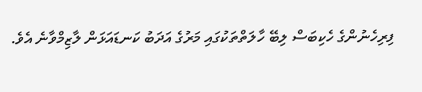ފިރިހެނުންގެ ހެކިބަސް ލިބޭ ހާލަތްތަކުގައި މަރުގެ އަދަބު ކަނޑައަޅަން ލާޒިމްވާނެ އެވެ.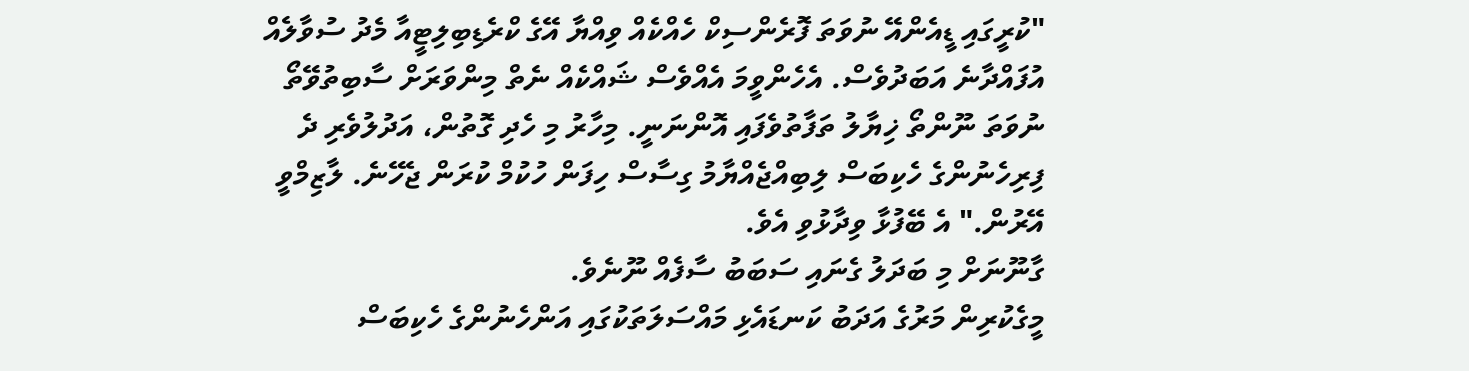"ކުރީގައި ޑީއެންއޭ ނުވަތަ ފޮރެންސިކް ހެއްކެއް ވިއްޔާ އޭގެ ކްރެޑިބިލިޓީއާ މެދު ސުވާލެއް އުފައްދާނެ އަބަދުވެސް. އެހެންވީމަ އެއްވެސް ޝައްކެއް ނެތް މިންވަރަށް ސާބިތުވޭތޯ ނުވަތަ ނޫންތޯ ޚިޔާލު ތަފާތުވެފައި އޮންނަނީ. މިހާރު މި ހެދި ގޮތުން، އަދުލުވެރި ދެ ފިރިހެނުންގެ ހެކިބަސް ލިބިއްޖެއްޔާމު ގިސާސް ހިފަން ހުކުމް ކުރަން ޖެހޭނެ. ލާޒިމްވީ އޭރުން." އެ ބޭފުޅާ ވިދާޅުވި އެވެ.
ގާނޫނަށް މި ބަދަލު ގެނައި ސަބަބު ސާފެއް ނޫނެވެ.
މީގެކުރިން މަރުގެ އަދަބު ކަނޑައެޅި މައްސަލަތަކުގައި އަންހެނުންގެ ހެކިބަސް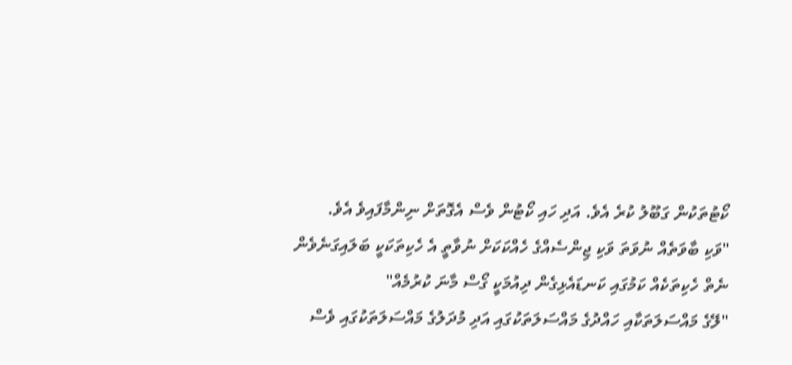ކޯޓުތަކުން ގަބޫލު ކުރެ އެވެ. އަދި ހައި ކޯޓުން ވެސް އެގޮތަށް ނިންމާފައިވެ އެވެ.
"ވަކި ބާވަތެއް ނުވަތަ ވަކި ޖިންސެއްގެ ހެއްކަކަށް ނުވާތީ އެ ހެކިތަކަކީ ބަލައިގަނެވެން ނެތް ހެކިތަކެއް ކަމުގައި ކަނޑައެޅިގެން ދިއުމަކީ ގޯސް މާނަ ކުރުމެއް"
"ލޭގެ މައްސަލަތަކާއި ހައްދުގެ މައްސަލަތަކުގައި އަދި މުދަލުގެ މައްސަލަތަކުގައި ވެސް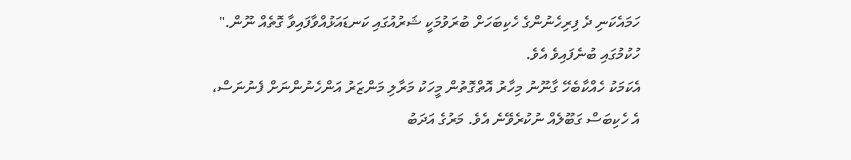ހަމައެކަނި ދެ ފިރިހެނުންގެ ހެކިބަހަށް ބުރަވުމަކީ ޝަރުއުގައި ކަނޑައަޅުއްވާފައިވާ ގޮތެއް ނޫން." ހުކުމުގައި ބުނެފައިވެ އެވެ.
އެކަމަކު ހެއްކާބެހޭ ގާނޫނު މިހާރު އޮތްގޮތުން މީހަކު މަރާލި މަންޒަރު އަންހެނުންނަށް ފެނުނަސް، އެ ހެކިބަސް ގަބޫލެއް ނުކުރެވޭނެ އެވެ. މަރުގެ އަދަބު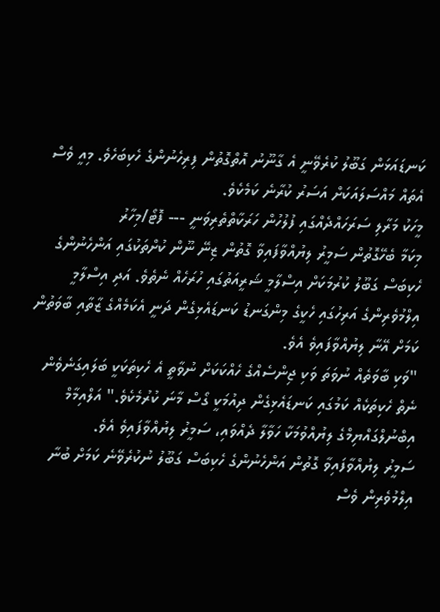ކަނޑައަޅަން ގަބޫލު ކުރެވޭނީ އެ ގާނޫނު އޮތްގޮތުން ފިރިހެނުންގެ ހެކިބަހެވެ. މިއީ ވެސް އެތައް މައްސަލައަކަށް އަސަރު ކުރާނެ ކަމެކެވެ.
މީހަކު މަރާލި ސަރަހައްދެއްގައި ފުލުހުން ހަރަކާތްތެރިވަނީ --- ފޮޓޯ/މިހާރު
މިކަމާ ބެހޭގޮތުން ސަމީރު ލިޔުއްވާފައިވާ ގޮތުން ޒިނޭ ނޫން ކުށްތަކުގައި އަންހެނުންގެ ހެކިބަސް ގަބޫލު ކުރުމަކަށް އިސްލާމީ ޝަރީއަތުގައި ހުރަހެއް ނެތެވެ. އަދި އިސްލާމީ އިލްމުވެރިންގެ އަރިހުގައި ހެކީގެ މިންގަނޑު ކަނޑައެޅިގެން ދަނީ އެކަމެއްގެ ޒާތާއި ބާވަތުން ކަމަށް އޭނާ ލިޔުއްވާފައިވެ އެވެ.
"ވަކި ބާވަތެއް ނުވަތަ ވަކި ޖިންސެއްގެ ހެއްކަކަށް ނުވާތީ އެ ހެކިތަކަކީ ބަލައިގަނެވެން ނެތް ހެކިތަކެއް ކަމުގައި ކަނޑައެޅިގެން ދިއުމަކީ ގޯސް މާނަ ކުރުމެކެވެ." އަލްއިމާމް އިބްނުލްގައްޔިމްގެ ލިޔުއްވުމަކާ ހަވާލާ ދެއްވައި، ސަމީރު ލިޔުއްވާފައިވެ އެވެ.
ސަމީރު ލިޔުއްވާފައިވާ ގޮތުން އަންހެނުންގެ ހެކިބަސް ގަބޫލު ނުކުރެވޭނެ ކަމަށް ބުނާ އިލްމުވެރިން ވެސް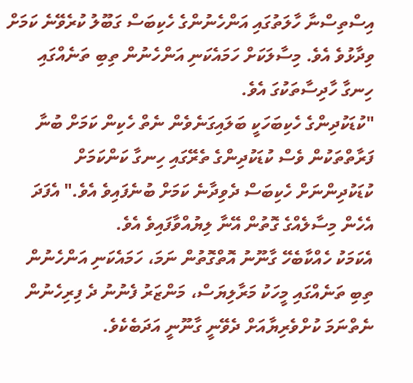އިސްތިސްނާ ހާލަތުގައި އަންހެނުންގެ ހެކިބަސް ގަބޫލު ކުރެވޭނެ ކަމަށް ވިދާޅުވެ އެވެ. މިސާލަކަށް ހަމައެކަނި އަންހެނުން ތިބި ތަނެއްގައި ހިނގާ ހާދިސާތަކުގަ އެވެ.
"ކުޑަކުދިންގެ ހެކިބަހަކީ ބަލައިގަނެވެން ނެތް ހެކިން ކަމަށް ބުނާ ފަރާތްތަކުން ވެސް ކުޑަކުދިންގެ ތެރޭގައި ހިނގާ ކަންކަމަށް ކުޑަކުދިންނަށް ހެކިބަސް ދެވިދާނެ ކަމަށް ބުނެފައިވެ އެވެ." އެފަދަ އެހެން މިސާލެއްގެ ގޮތުން އޭނާ ލިޔުއްވާފައިވެ އެވެ.
އެކަމަކު ހެއްކާބެހޭ ގާނޫނު އޮތްގޮތުން ނަމަ، ހަމައެކަނި އަންހެނުން ތިބި ތަނެއްގައި މީހަކު މަރާލިޔަސް، މަންޒަރު ފެނުނު ދެ ފިރިހެނުން ނެތްނަމަ ކުށްވެރިޔާއަށް ދެވޭނީ ގާނޫނީ އަދަބެކެވެ.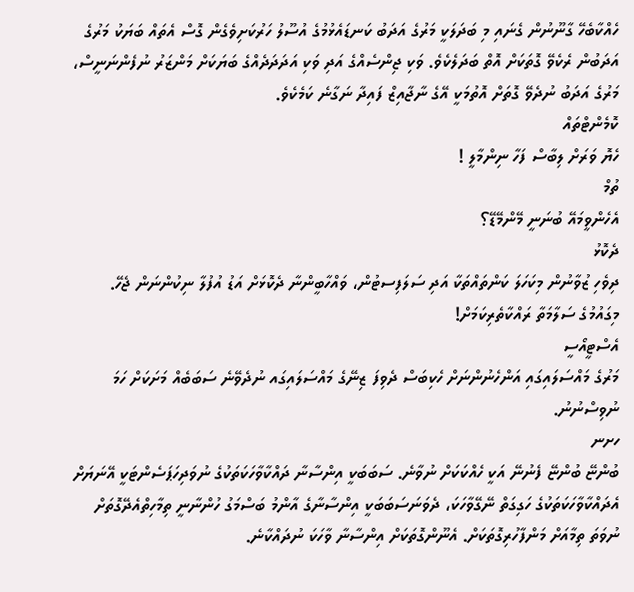ހެއްކާބެހޭ ގާނޫނުން ގެނައި މި ބަދަލަކީ މަރުގެ އަދަބު ކަނޑައެޅުމުގެ އުސޫލު ހަރުކަށިވެގެން ގޮސް އެތައް ބަޔަކު މަރުގެ އަދަބުން ރެކެވޭ ގޮތަކަށް އޮތް ބަދަލެކެވެ. ވަކި ޖިންސެއްގެ އަދި ވަކި އަދަދަދެއްގެ ބަޔަކަށް މަންޒަރު ނުފެންނަނީސް، މަރުގެ އަދަބު ނުދެވޭ ގޮތަށް އޮތުމަކީ އޭގެ ނާޖާއިޒް ފައިދާ ނަގާނެ ކަމެކެވެ.
ކޮމެންޓްތައް
ހެޔޮ ވަރަށް ލިބާސް ފަހާ ނިންމާލީ !
ތުމް
އެހެންވީމައޭ ބުނަނީ މޭންމޭޑޭ؟
ދެކޮޅު
ދިވެހި ޒުވާނުން މިކަހަލަ ކަންތައްތަކާ އަދި ސަލަފިސޓުން، ވައްހާބީންނާ ދެކޮޅަށް އަޑު އުފުލާ ނިކުންނަން ޖެހޭ. މިގައުމުގެ ސަލާމަތާ ރައްކާތެރިކަމަށް!
އެސްޓީއޯސީ
މަރުގެ މައްސަލައިގައި އަންހެނުންނަށް ހެކިބަސް ދެވިފަ ޒިނޭގެ މައްސަލައިގައ ނުދެވޭނެ ސަބަބެއް މަށަކަށް ހަމަ ނުވިސްނުނު.
ހށނ
ބުންޏޭ ބުންޏޭ ފެނުނޭ އަކީ ހެއްކަކަށް ނުވާނެ. ސަބަބަކީ އިންސާނާ ދައްކާވާހަކަތަކުގެ ނުވަދިހަޕަސެންޓަކީ އޭނަޔަށް އެދައްކާވާހަކަތަކުގެ ހަގިގަތް ނޭގޭވާހަކަ، ދެވަނަސަބަބަކީ އިންސާނާގެ އާންމު ބަސްމަގު ހުންނާނީ ތިމާހިތްއެދޭގޮތަށް ނުވަތަ ތިމާއަށް މަންފާހުރިގޮތަކަށް. އެނޫންގޮތަކަށް އިންސާނާ ވާހަކަ ނުދައްކާނެ.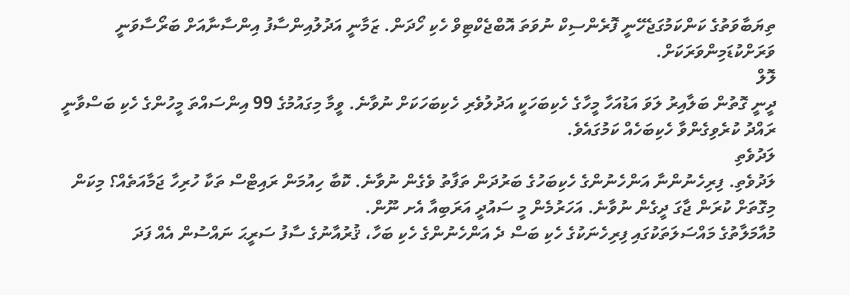ތިޔަބާވަތުގެ ކަންކަމުގަޖެހޭނީ ފޮރެންސިކް ނުވަތަ އޮބްޖެކްޓިވް ހެކި ހޯދަން. ޒަމާނީ އަދުލުއިންސާފު އިންސާނާއަށް ބަރޯސާވަނީ ވަރަށްކުޑަމިންވަރަކަށް.
ލޮލް
ދީނީ ގޮތުން ބަލާއިރު ލަވަ އަޑުއަހާ މީހާގެ ހެކިބަހަކީ އަދުލުވެރި ހެކިބަހަކަށް ނުވާނެ. ވީމާ މިގައުމުގެ 99 އިންސައްތަ މީހުންގެ ހެކި ބަސްވާނީ ރައްދު ކުރެވިގެންވާ ހެކިބަހެއް ކަމުގައެވެ.
ލަދުވެތި
ލަދުވެތި. ފިރިހެނުންނާ އަންހެނުންގެ ހެކިބަހުގެ ބަރުދަން ތަފާތު ވެގެން ނުވާނެ. ކޮބާ ހިއުމަން ރައިޓްސް ތަކާ ހުރިހާ ޖަމާއަތެއް؟ މިކަން މިގޮތަށް ކުރަން ޖާގަ ދީގެން ނުވާނެ. އަހަރުމެން މީ ސައުދީ އަރަބިއާ އެށ ނޫން.
މުއާމަލާތުގެ މައްސަލަތަކުގައި ފިރިހެނަކުގެ ހެކި ބަސް ދެ އަންހެނުންގެ ހެކި ބަހާ، ޤުރުއާނުގެ ސާފު ސަރީޙަ ނައްސުން އެއް ފަދަ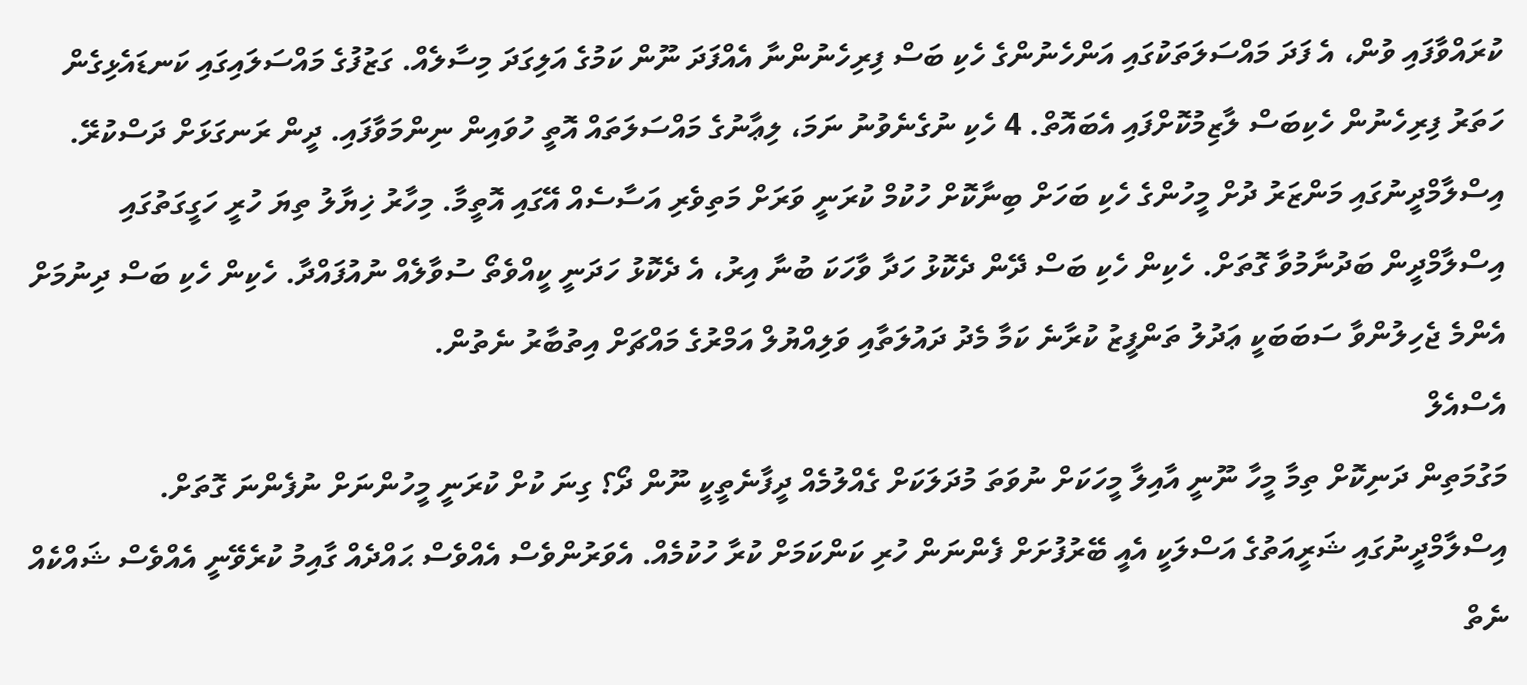ކުރައްވާފައި ވުން، އެ ފަދަ މައްސަލަތަކުގައި އަންހެނުންގެ ހެކި ބަސް ފިރިހެނުންނާ އެއްފަދަ ނޫން ކަމުގެ އަލިގަދަ މިސާލެއް. ގަޒުފުގެ މައްސަލައިގައި ކަނޑައެޅިގެން ހަތަރު ފިރިހެނުން ހެކިބަސް ލާޒިމުކޮށްފައި އެބައޮތް. 4 ހެކި ނުގެނެވުނު ނަމަ، ލިޢާނުގެ މައްސަލަތައް އޮތީ ހުވައިން ނިންމަވާފައި. ދީން ރަނގަޅަށް ދަސްކުރޭ.
އިސްލާމްދީނުގައި މަންޒަރު ދުށް މީހުންގެ ހެކި ބަހަށް ބިނާކޮށް ހުކުމް ކުރަނީ ވަރަށް މަތިވެރި އަސާސެއް އޭގައި އޮތީމާ. މިހާރު ޚިޔާލު ތިޔަ ހުރީ ހަގީގަތުގައި އިސްލާމްދީން ބަދުނާމުވާ ގޮތަށް. ހެކިން ހެކި ބަސް ދޭން ދެކޮޅު ހަދާ ވާހަކަ ބުނާ އިރު، އެ ދެކޮޅު ހަދަނީ ކީއްވެތޯ ސުވާލެއް ނުއުފައްދާ. ހެކިން ހެކި ބަސް ދިނުމަށް އެންމެ ޖެހިލުންވާ ސަބަބަކީ ޢަދުލު ތަންފީޒު ކުރާނެ ކަމާ މެދު ދައުލަތާއި ވަލިއްޔުލް އަމްރުގެ މައްޗަށް އިތުބާރު ނެތުން.
އެސްއެލް
މަގުމަތިން ދަނިކޮށް ތިމާ މީހާ ނޫނީ އާއިލާ މީހަކަށް ނުވަތަ މުދަލަކަށް ގެއްލުމެއް ދީފާނެތީކީ ނޫން ދޯ؟ ގިނަ ކުށް ކުރަނީ މީހުންނަށް ނުފެންނަ ގޮތަށް.
އިސްލާމްދީނުގައި ޝަރީއަތުގެ އަސްލަކީ އެއީ ބޭރުފުށަށް ފެންނަން ހުރި ކަންކަމަށް ކުރާ ހުކުމެއް. އެވަރުންވެސް އެއްވެސް ޙައްދެއް ގާއިމު ކުރެވޭނީ އެއްވެސް ޝައްކެއް ނެތް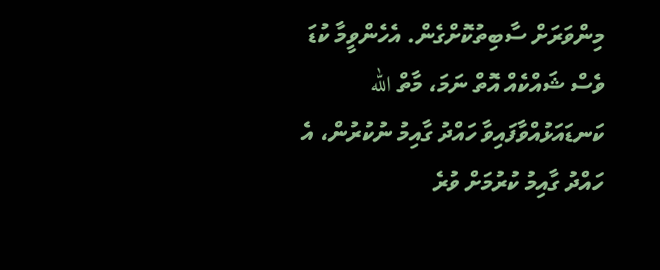މިންވަރަށް ސާބިތުކޮށްގެން. އެހެންވީމާ ކުޑަ ވެސް ޝައްކެއް އޮތް ނަމަ، މާތް الله ކަނޑައަޅުއްވާފައިވާ ހައްދު ގާއިމު ނުކުރުން، އެ ހައްދު ގާއިމު ކުރުމަށް ވުރެ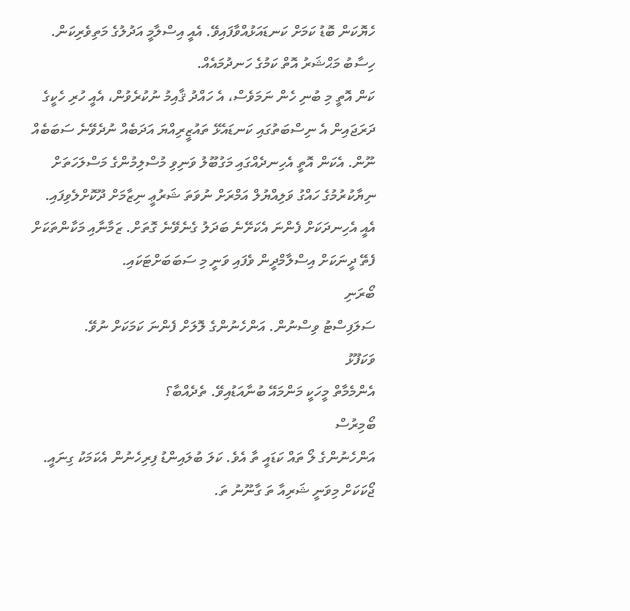ހެޔޮކަން ބޮޑު ކަމަށް ކަނޑައަޅުއްވާފައިވޭ. އެއީ އިސްލާމީ އަދުލުގެ މަތިވެރިކަން. ހިސާބު މަޙްޝަރު އޮތް ކަމުގެ ހަނދުމައެއް.
ކަން އޮތީ މި ބުނި ހެން ނަމަވެސް، އެ ހައްދު ޤާއިމު ނުކުރެވުން، އެއީ ހުރި ހެކީގެ ދަރަޖައިން އެ ނިސްބަތުގައި ކަނޑައެޅޭ ތައުޒީރިއްޔަ އަދަބެއް ނުދެވޭނެ ސަބަބެއް ނޫން. އެކަން އޮތީ އެހިނދެއްގައި މަގުބޫލު ވަނިވި މުސްލިމުންގެ މަސްލަހަތަށް ނިޔާކުރުމުގެ ހައްގު ވަލިއްޔުލް އަމްރަށް ނުވަތަ ޝަރުޢީ ނިޒާމަށް ދޫކޮށްލެވިފައި. އެއީ އެހިނދަކަށް ފެންނަ އެކަށޭނެ ބަދަލު ގެނެވޭނެ ގޮތަށް. ޒަމާނާއި މަކާންތަކަށް ފެތޭ ދީނަކަށް އިސްލާމްދީން ވެފައި ވަނީ މި ސަބަބަށްޓަކައި.
ބޯރަނި
ސަލަފިސްޓު ވިސްނުން. އަންހެނުންގެ ލޮލަށް ފެންނަ ކަމަކަށް ނުވޭ.
ވަކަފޫޅު
އެންމެމާތް މީހަކީ މަންމައޭ ބުނާއަޑުއިވޭ. ތެދެއްބާ؟
ބޯމިރުސް
އަންހެނުންގެ ލޯ ތައް ކަޑައީ ތާ އެވެ. ކަލަ ބުލައިންޑު ފިރިހެނުން އެކަމަކު ގިނައީ. ޖޯކަކަށް މިވަނީ ޝަރިއާ ތަ ގާނޫނު ތަ.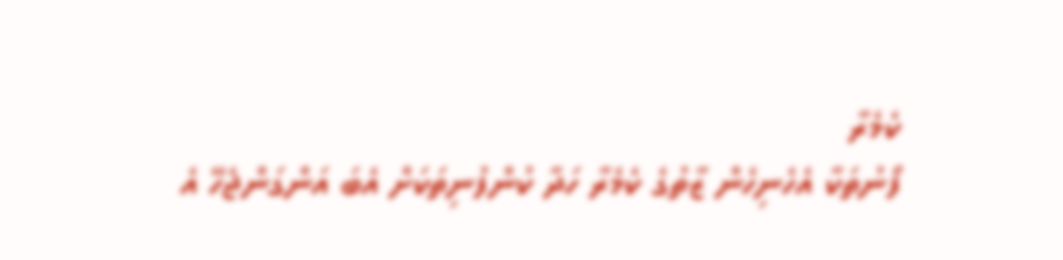ކެމެރާ
ފޯނުތަކާ އެހެނިހެން ޒާތުގެ ކެމެރާ ހަދާ ކުންފުނިތަކަށް އެބަ އަންގަންޖެހޭ އެ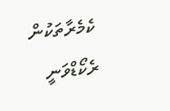ކެމެރާތަކުން ރެކޯޑްވަނީ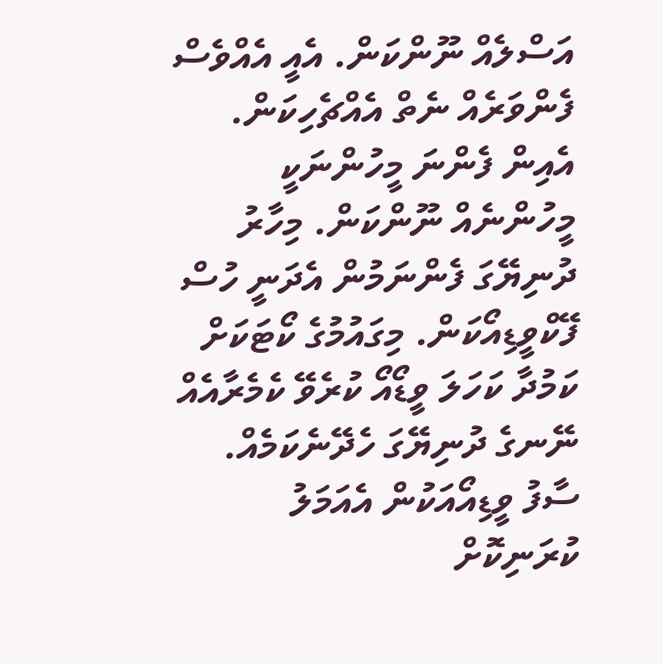އަސްލެއް ނޫންކަން. އެއީ އެއްވެސް ފެންވަރެއް ނެތް އެއްޗެހިކަން. އެއިން ފެންނަ މީހުންނަކީ މީހުންނެއް ނޫންކަން. މިހާރު ދުނިޔޭގަ ފެންނަމުން އެދަނީ ހުސް ފޭކްވީޑިއޯކަން. މިގައުމުގެ ކޯޓަކަށް ކަމުދާ ކަހަލަ ވީޑޯއޯ ކުރެވޭ ކެމެރާއެއް ނޭނގެ ދުނިޔޭގަ ހެދޭނެކަމެއް. ސާފު ވީޑިއޯއަކުން އެއަމަލު ކުރަނިކޮށް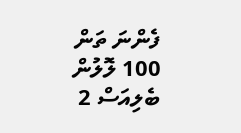ފެންނަ ތަން 100 ލޮލުން ބެލިއަސް 2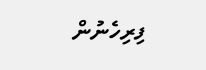ފިރިހެނުން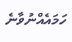ހަމައެއްނުވާނެ